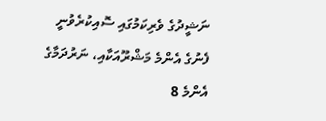ނަޝީދުގެ ވެރިކަމުގައި ސޮއިކުރެވުނީ ފެނުގެ އެންމެ މަޝްރޫއަކާއި، ނަރުދަމާގެ އެންމެ 8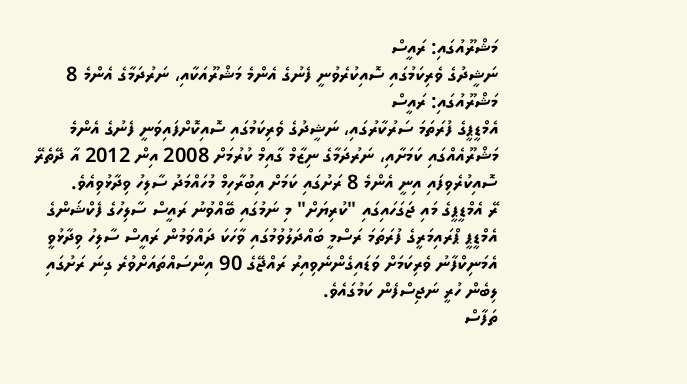މަޝްރޫއުގައި: ރައީސް
ނަޝީދުގެ ވެރިކަމުގައި ސޮއިކުރެވުނީ ފެނުގެ އެންމެ މަޝްރޫއަކާއި، ނަރުދަމާގެ އެންމެ 8 މަޝްރޫއުގައި: ރައީސް
އެމްޑީޕީގެ ފުރަތަމަ ސަރުކާރުގައި، ނަޝީދުގެ ވެރިކަމުގައި ސޮއިކޮށްފައިވަނީ ފެނުގެ އެންމެ މަޝްރޫއެއްގައި ކަމަށާއި، ނަރުދަމާގެ ނިޒާމް ގާއިމް ކުރުމަށް 2008 އިން 2012 އާ ދޭތެރޭ ސޮއިކުރެވިފައި އިނީ އެންމެ 8 ރަށުގައި ކަމަށް އިބުރާހިމް މުހައްމަދު ސާލިހު ވިދާޅުވިއެވެ.
ރޭ އެމްޑީޕީގެ މައި ޖަގަހައިގައި "ކުރިޔަށް" މި ނަމުގައި ބޭއްވުނު ރައީސް ސާލިހުގެ ފެކްޝަންގެ އެމްޑީޕީ ޕްރައިމަރީގެ ފުރަތަމަ ރަސްމީ ބައްދަލުވުމުގައި ވާހަކަ ދައްވަމުން ރައީސް ސާލިހު ވިދާޅުވީ އެމަނިކްފާނު ވެރިކަމަށް ވަޑައިގެންނެވިއިރު ރައްޖޭގެ 90 އިންސައްތައަށްވުރެ ގިނަ ރަށުގައި ލިބެން ހުރީ ނަޖިސްފެން ކަމުގައެވެ.
ތަފާސް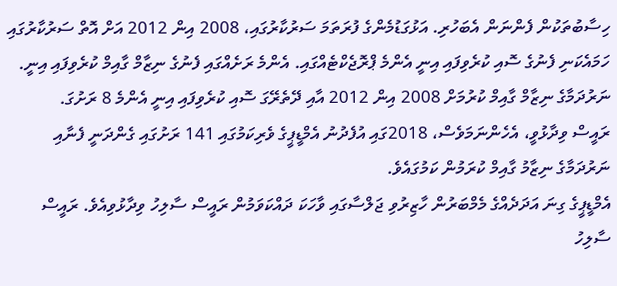ހިސާބުތަކުން ފެންނަން އެބަހުރި. އަޅުގަޑުމެންގެ ފުރަތަމަ ސަރުކާރުގައި، 2008 އިން 2012 އަށް އޮތް ސަރުކާރުގައި ހަމައެކަނި ފެނުގެ ސޮއި ކުރެވިފައި އިނީ އެންމެ ޕްރޮޖެކްޓެއްގައި. އެންމެ ރަށެއްގައި ފެނުގެ ނިޒާމް ގާއިމް ކުރެވިފައި އިނީ. ނަރުދަމާގެ ނިޒާމް ގާއިމް ކުރުމަށް 2008 އިން 2012 އާއި ދޭތެރޭގަ ސޮއި ކުރެވިފައި އިނީ އެންމެ 8 ރަށުގަ.
ރައީސް ވިދާޅުވީ، އެހެންނަމަވެސް، 2018ގައި އުފެދުނު އެމްޑީޕީގެ ވެރިކަމުގައި 141 ރަށުގައި ގެންދަނީ ފެނާއި ނަރުދަމާގެ ނިޒާމު ގާއިމް ކުރަމުން ކަމުގައެވެ.
އެމްޑީޕީގެ ގިނަ އަދަދެއްގެ މެމްބަރުން ހާޒިރުވި ޖަލްސާގައި ވާހަކަ ދައްކަވަމުން ރައީސް ސާލިހު ވިދާޅުވިއެވެ. ރައީސް ސާލިހު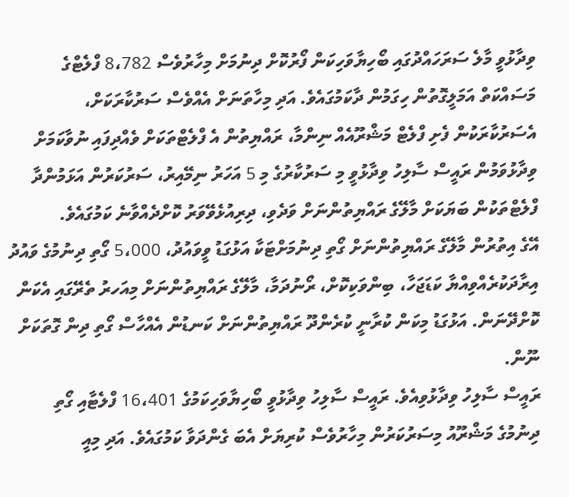ވިދާޅުވީ މާލެ ސަރަހައްދުގައި ބޯހިޔާވަހިކަން ފޯރުކޮށް ދިނުމަށް މިހާރުވެސް 8،782 ފްލެޓްގެ މަސައްކަތް އަމަލީގޮތުން ހިގަމުން ދާކަމުގައެވެ. އަދި މިހާތަނަށް އެއްވެސް ސަރުކާރަކަށް، އެސަރުކާރަކުން ފެށި ފްލެޓް މަޝްރޫއެއް ނިންމާ، ރައްޔިތުން އެ ފްލެޓްތަކަށް ވެއްދިފައި ނުވާކަމަށް ވިދާޅުވަމުން ރައީސް ސާލިހު ވިދާޅުވީ މި ސަރުކާރުގެ މި 5 އަހަރު ނިމޭއިރު، ސަރުކަރުން އަޅަމުންދާ ފްލެޓްތަކުން ބަޔަކަށް މާލޭގެ ރައްޔިތުންނަށް ވަދެވި، ދިރިއުޅެވޭވަރު ކޮށްދެއްވާނެ ކަމުގައެވެ.
އޭގެ އިތުރުން މާލޭގެ ރައްޔިތުންނަށް ގޯތި ދިނުމަށްޓަކާ އަޅުގަޑު ވީވައުދު، 5،000 ގޯތި ދިނުމުގެ ވައުދު އިރާދަކުރެއްވިއްޔާ ކަޑަޖަހާ، ބިންވަކިކޮށް، ރޯނުދަމާ، މާލޭގެ ރައްޔިތުންނަށް މިއަހރު ތެރޭގައި އެކަން ކޮށްދޭނަން. އަޅުގަޑު މިކަން ކުރާނީ ކުރެންދޫ ރައްޔިތުންނަށް ކަނޑުން އެއްހާސް ގޯތި ދިން ގޮތަކަށް ނޫން.
ރައީސް ސާލިހު ވިދާޅުވިއެވެ. ރައީސް ސާލިހު ވިދާޅުވީ ބޯހިޔާވަހިކަމުގެ 16،401 ފްލެޓާއި ގޯތި ދިނުމުގެ މަޝްރޫއު މިސަރުކަރުން މިހާރުވެސް ކުރިޔަށް އެބަ ގެންދަވާ ކަމުގައެވެ. އަދި މިއީ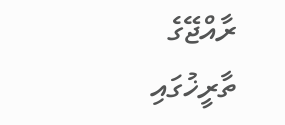ރާއްޖޭގެ ތާރީޚުގައި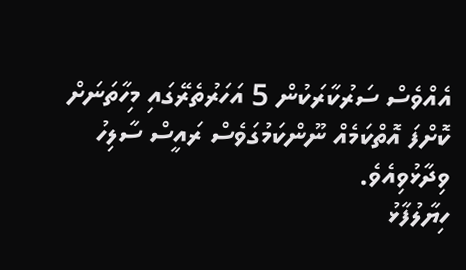އެއްވެސް ސަރުކާރަކުން 5 އަހަރުތެރޭގައި މިހާތަނަށް ކޮށްފަ އޮތްކަމެއް ނޫންކަމުގަވެސް ރައީސް ސާލިހު ވިދާޅުވިއެވެ.
ހިޔާލުފާޅު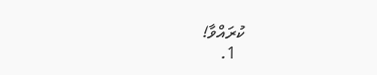ކުރައްވާ!
  1.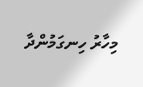މިހާރު ހިނގަމުންދާ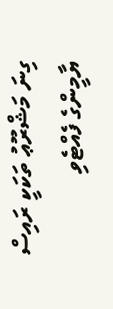ގިނަ މަޝްރޫޢު ތަކަކީ ރައިސް ޔާމީންގެ ފެއްޓެވި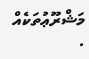މަޝްރޫޢުތަކެއް .